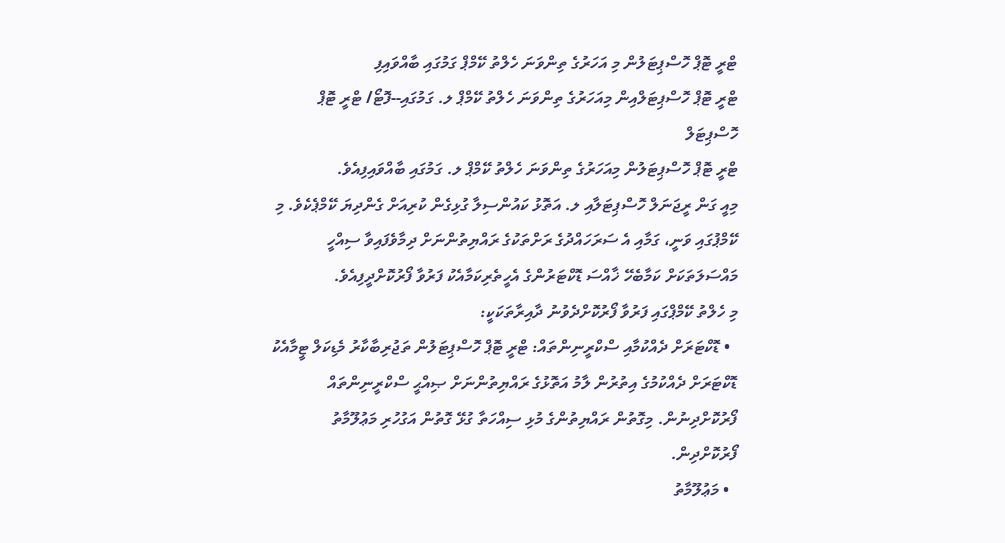ޓްރީ ޓޮޕް ހޮސްޕިޓަލުން މި އަހަރުގެ ތިންވަނަ ހެލްތު ކޭމްޕް ގަމުގައި ބާއްވައިފި
ޓްރީ ޓޮޕް ހޮސްޕިޓަލްއިން މިއަހަރުގެ ތިންވަނަ ހެލްތު ކޭމްޕް ލ. ގަމުގައި--ފޮޓޯ/ ޓްރީ ޓޮޕް ހޮސްޕިޓަލް
ޓްރީ ޓޮޕް ހޮސްޕިޓަލުން މިއަހަރުގެ ތިންވަނަ ހެލްތު ކޭމްޕް ލ. ގަމުގައި ބާއްވައިފިއެވެ.
މިއީ ގަން ރީޖަނަލް ހޮސްޕިޓަލާއި ލ. އަތޮޅު ކައުންސިލާ ގުޅިގެން ކުރިއަށް ގެންދިޔަ ކޭމްޕެކެވެ. މި ކޭމްޕުގައި ވަނީ، ގަމާއި އެ ސަރަހައްދުގެ ރަށްތަކުގެ ރައްޔިތުންނަށް ދިމާވެފައިވާ ސިއްހީ މައްސަލަތަކަށް ކަމާބެހޭ ޚާއްސަ ޑޮކްޓަރުންގެ އެހީތެރިކަމާއެކު ފަރުވާ ފޯރުކޮށްދީފިއެވެ.
މި ހެލްތު ކޭމްޕްގައި ފަރުވާ ފޯރުކޮށްދެވުނު ދާއިރާތަކަކީ:
  • ޑޮކްޓަރަށް ދެއްކުމާއި ސްކްރީނިންތައް: ޓްރީ ޓޮޕް ހޮސްޕިޓަލުން ތަޖުރިބާކާރު މެޑިކަލް ޓީމާއެކު ޑޮކްޓަރަށް ދެއްކުމުގެ އިތުރުން ލާމު އަތޮޅުގެ ރައްޔިތުންނަށް ޞިއްޙީ ސްކްރީނިންތައް ފޯރުކޮށްދިނުން. މިގޮތުން ރައްޔިތުންގެ މުޅި ސިއްހަތާ ގުޅޭ ގޮތުން އަގުހުރި މަޢުލޫމާތު ފޯރުކޮށްދިން.
  • މަޢުލޫމާތު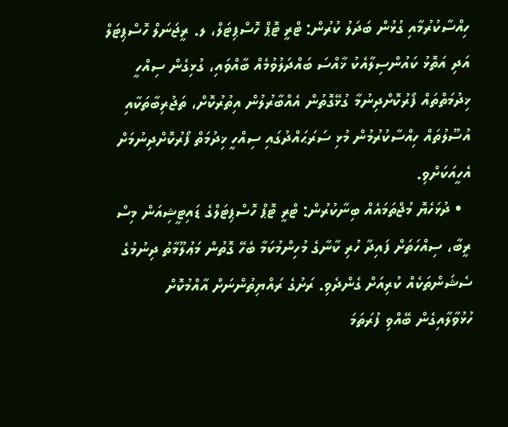ހިއްސާކުރުމާއި ގުޅުން ބަދަލު ކުރުން: ޓްރީ ޓޮޕް ހޮސްޕިޓަލް، ލ. ރީޖަނަލް ހޮސްޕިޓަލް އަދި އަތޮޅު ކައުންސިލާއެކު ޚާއްސަ ބައްދަލުވުމެއް ބާއްވައި، ގުޅިގެން ސިއްހީ ޚިދުމަތްތައް ފޯރުކޮށްދިނުމާ ގުޅޭގޮތުން އެއްބާރުލުން އިތުރުކޮށް، ތަޖުރިބާތަކާއި އުސޫލުތައް ހިއްސާކުރުމުން މުޅި ސަރަޙައްދުގައި ސިއްހީ ޚިދުމަތް ފޯރުކޮށްދިނުމަށް އެހީއަކަށްވި.
  • ދުޅަހެޔޮ މުޖްތަމައެއް ބިނާކުރުން: ޓްރީ ޓޮޕް ހޮސްޕިޓަލްގެ ޑައިޓީޝިއަން މިސް ރީބާ، ސިއްހަތަށް ފައިދާ ހުރި ކާނާގެ މުހިންމުކަމާ ބެހޭ ގޮތުން މަޢުލޫމާތު ދިނުމުގެ ސެޝަންތަކެއް ކުރިއަށް ގެންދެވި. ރަށުގެ ރައްޔިތުންނަށް އާއްމުކޮށް ހުޅުވާލާއިގެން ބޭއްވި ފުރަތަމަ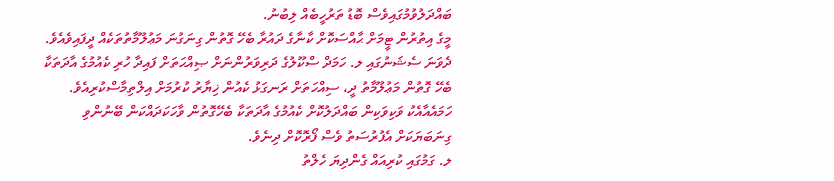ބައްދަލުވުމުގައިވެސް ބޮޑު ތަރުހީބެއް ލިބުނު.
މީގެ އިތުރުން ޓީމަށް ޙާއްސަކޮށް ކާނާގެ ދައުރާ ބެހޭ ގޮތުން ގިނަގުނަ މަޢުލޫމާތުތަކެއް ދީފައިވެއެވެ. ދެވަނަ ސެޝަނުގައި ލ. ހަމަދް ސްކޫލުގެ ދަރިވަރުންނަށް ޞިއްޙަތަށް ފައިދާ ހުރި ކެއުމުގެ އާދަތަކާ ބެހޭ ގޮތުން މަޢުލޫމާތު ދީ، ސިއްހަތަށް ރަނގަޅު ކެއުން ޚިޔާރު ކުރުމަށް އިލްތިމާސްކުރިއެވެ.
ހަމައެއާއެކު ވަކިވަކިން ބައްދަލުކޮށް ކެއުމުގެ އާދަތަކާ ބެހޭގޮތުން ވާހަކަދައްކަން ބޭނުންވި ގިނަބަޔަކަށް އެފުރުސަތު ވެސް ފޯރޮކޮށް ދިނެވެ.
ލ. ގަމުގައި ކުރިއައް ގެންދިޔަ ހެލްތު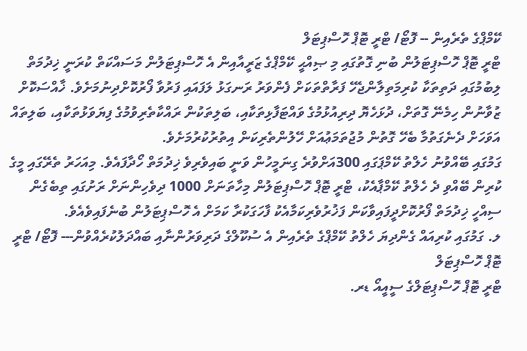ކޭމްޕްގެ ތެރެއިން -- ފޮޓޯ/ ޓްރީ ޓޮޕް ހޮސްޕިޓަލް
ޓްރީ ޓޮޕް ހޮސްޕިޓަލުން ބުނި ގޮތުގައި މި ޞިއްޙީ ކޭމްޕްގެ ޒަރީއާއިން އެ ހޮސްޕިޓަލުން މަސައްކަތް ކުރަނީ ޚިދުމަތް ލިބުމުގައި ދަތިތަކާ ކުރިމަތިލާންޖެހޭ ފަރާތްތަކަށް ފެންވަރު ރަނގަޅު ލަފައައި ފަރުވާ ފޯރުކޮށްދިނުމަށެވެ. ޚާއްސަކޮށް ޒުވާނުން ހިމެނޭ ގޮތަށް، ދުޅަހެޔޮ ދިރިއުޅުމުގެ ވައްޓަފާޅިތަކާއި، ބަލިތަކުން ރައްކާތެރިވުމުގެ ފިޔަވަޅުތަކާއި، ބަލިތައް އަވަހަށް ދެނެގަތުމާ ބެހޭ ގޮތުން މުޖުތަމަޢުއަށް ހޭލުންތެރިކަން އިތުރުކުރުމަށެވެ.
ގަމުގައި ބޭއްވުނު ހެލްތު ކޭމްޕަގައި 300އަށްވުރެ ގިނަމީހުން ވަނީ ބައިވެރިވެ ޚިދުމަތް ހޯދާފައެވެ. މިއަހަރު ތެރޭގައި މީގެ ކުރިން ބޭއްވި ދެ ހެލްތު ކޭމްޕާއެކު، ޓްރީ ޓޮޕް ހޮސްޕިޓަލުން މިހާތަނަށް 1000 ދިވެހިންނަށް ރަށުގައި ތިބެގެން ސިއްހީ ޚިދުމަތް ފޯރުކޮށްދީފައިވާކަން ފަޚުރުވެރިކަމާއެކު ފާހަގަކުރާ ކަމަށް އެ ހޮސްޕިޓަލުން ބުނެފައިވެއެވެ.
ލ. ގަމުގައި ކުރިއައް ގެންދިޔަ ހެލްތު ކޭމްޕްގެ ތެރެއިން އެ ސުކޫލްގެ ދަރިވަރުންނާއި ބައްދަލުކުރެއްވުން--- ފޮޓޯ/ ޓްރީ ޓޮޕް ހޮސްޕިޓަލް
ޓްރީ ޓޮޕް ހޮސްޕިޓަލްގެ ސީއީއޯ ޑރ.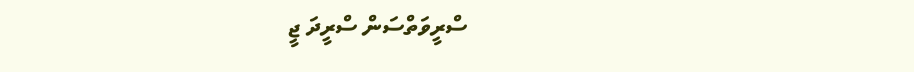ސްރީވަތްސަން ސްރީދަ ޖީ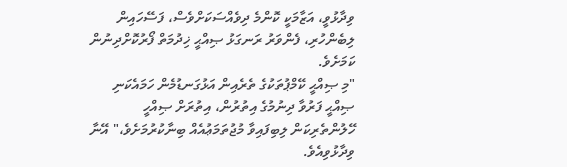ވިދާޅުވީ، އަޒާމަކީ ކޮންމެ ދިވެއްސަކަށްވެސް، ފަސޭހައިން ލިބެންހުރި، ފެންވަރު ރަނގަޅު ޞިއްޙީ ޚިދުމަތް ފޯރުކޮށްދިނުން ކަމަށެވެ.
"މި ޞިއްޙީ ކޭމްޕުތަކުގެ ތެރެއިން އަޅުގަނޑުމެން ހަމައެކަނި ޞިއްޙީ ފަރުވާ ދިނުމުގެ އިތުރުން، އިތުރަށް ޞިއްހީ ހޭލުންތެރިކަން ލިބިފައިވާ މުޖުތަމަޢުއެއް ބިނާކުރުމަށެވެ،" އޭނާ ވިދާޅުވިއެވެ.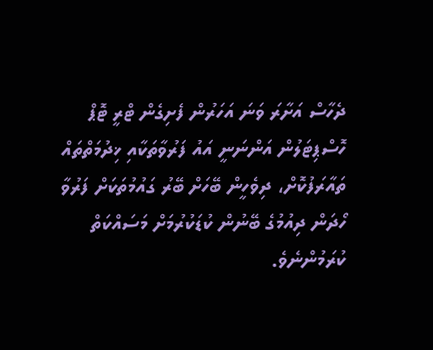ދެހާސް އަށާރަ ވަނަ އަހަރުން ފެށިގެން ޓްރީ ޓޮޕް ހޮސްޕިޓަލުން އަންނަނީ އައު ފަރުވާތަކާއި ޚިދުމަތްތައް ތައާރަފުކޮށް، ދިވެހީން ބޭހަށް ބޭރު ގައުމުތަކަށް ފަރުވާ ހޯދަން ދިއުމުގެ ބޭނުން ކުޑަކުރުމަށް މަސައްކަތް ކުރަމުންނެވެ.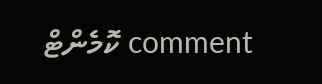comment ކޮމެންޓް